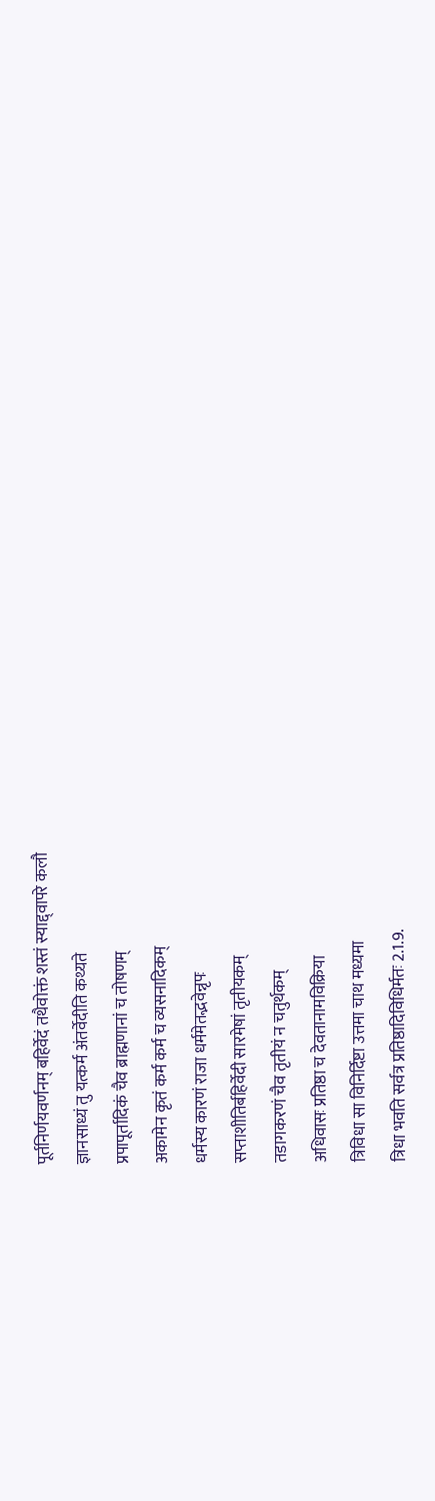पूर्तनिर्णयवर्णनम् बहिर्वेदं तथैवोक्तं शस्तं स्याद्द्वापरे कलौ
ज्ञानसाध्यं तु यत्कर्म अंतर्वेदीति कथ्यते
प्रपापूर्तादिकं चैव ब्राह्मणानां च तोषणम्
अकामेन कृतं कर्म कर्म च व्यसनादिकम्
धर्मस्य कारणं राजा धर्ममेतद्भवेन्नृपः
सप्ताशीतिर्बहिर्वेदी सारमेषां तृतीयकम्
तडागकरणं चैव तृतीयं न चतुर्थकम्
अधिवासः प्रतिष्ठा च देवतानामविक्रिया
त्रिविधा सा विनिर्दिष्टा उत्तमा चाथ मध्यमा
त्रिधा भवति सर्वत्र प्रतिष्ठादिविधिर्मतः 2.1.9.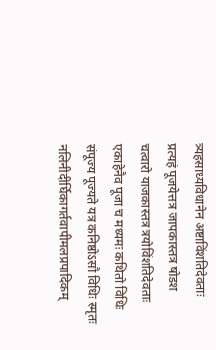त्र्यहसाध्यविधानेन अष्टाविंशतिदेवताः
प्रत्यहं पूजयेत्तत्र जापकास्तत्र षोडश
चत्वारो याजकास्तत्र त्रयोविंशतिदेवताः
एकाहेनैव पूजा च मध्यमः कथितो विधिः
संपूज्य पूज्यते यत्र कनिष्ठोऽसौ विधिः स्मृतः
नलिनीदीर्घिकागर्तवापीमलप्रपादिकम्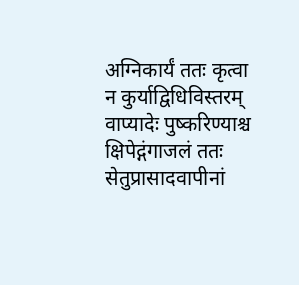अग्निकार्यं ततः कृत्वा न कुर्याद्विधिविस्तरम्
वाप्यादेः पुष्करिण्याश्च क्षिपेद्गंगाजलं ततः
सेतुप्रासादवापीनां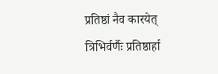प्रतिष्ठां नैव कारयेत्
त्रिभिर्वर्णैः प्रतिष्ठार्हा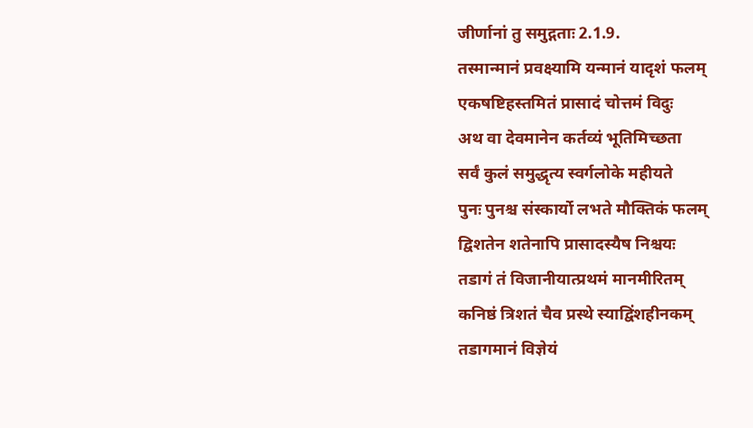जीर्णानां तु समुद्गताः 2.1.9.
तस्मान्मानं प्रवक्ष्यामि यन्मानं यादृशं फलम्
एकषष्टिहस्तमितं प्रासादं चोत्तमं विदुः
अथ वा देवमानेन कर्तव्यं भूतिमिच्छता
सर्वं कुलं समुद्धृत्य स्वर्गलोके महीयते
पुनः पुनश्च संस्कार्यो लभते मौक्तिकं फलम्
द्विशतेन शतेनापि प्रासादस्यैष निश्चयः
तडागं तं विजानीयात्प्रथमं मानमीरितम्
कनिष्ठं त्रिशतं चैव प्रस्थे स्याद्विंशहीनकम्
तडागमानं विज्ञेयं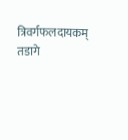त्रिवर्गफलदायकम्
तडागे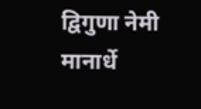द्विगुणा नेमी मानार्धे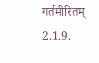गर्तमीरितम् 2.1.9.